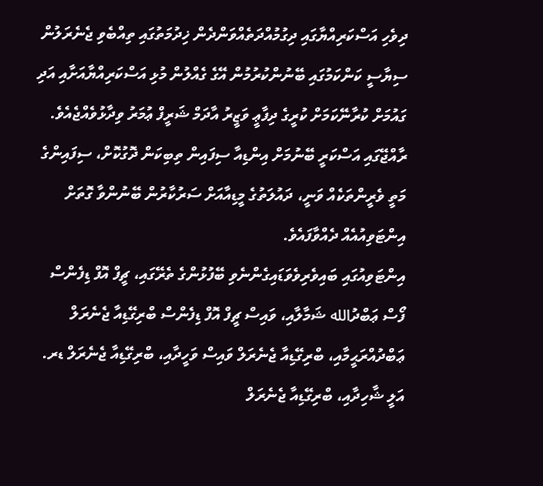ދިވެހި އަސްކަރިއްޔާގައި ދިގުމުއްދަތެއްވަންދެން ޚިދުމަތުގައި ތިއްބެވި ޖެނެރަލުން ސިޔާސީ ކަންކަމުގައި ބޭނުންކުރުމުން އޭގެ ގެއްލުން މުޅި އަސްކަރިއްޔާއަށާއި އަދި ގައުމަށް ކުރާނޭކަމަށް ކުރީގެ ދިފާޢީ ވަޒީރު އާދަމް ޝަރީފް ޢުމަރު ވިދާޅުވެއްޖެއެވެ.
ރާއްޖޭގައި އަސްކަރީ ބޭނުމަށް އިންޑިއާ ސިފައިން ތިބިކަން ދޮގުކޮށް، ސިފައިންގެ މަތީ ވެރީންތަކެއް ވަނީ، ދައުލަތުގެ މީޑިއާއަށް ސަރުކާރުން ބޭނުންވާ ގޮތަށް އިންޓަވިއުއެއް ދެއްވާފައެވެ.
އިންޓަވިއުގައި ބައިވެރިވެވަޑައިގެންނެވި ބޭފުޅުންގެ ތެރޭގައި، ޗީފް އޮފް ޑިފެންސް ފޯސް ޢަބްދުالله ޝަމާލާއި، ވައިސް ޗީފް އޮފް ޑިފެންސް ބްރިގޭޑިއާ ޖެނެރަލް ޢަބްދުއްރަޙީމާއި، ބްރިގޭޑިއާ ޖެނެރަލް ވައިސް ވަހީދާއި، ބްރިގޭޑިއާ ޖެނެރަލް ޑރ. އަލީ ޝާހިދާއި، ބްރިގޭޑިއާ ޖެނެރަލް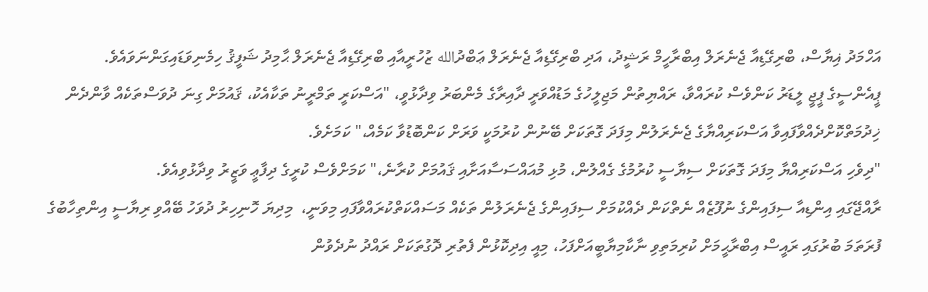އަހްމަދު ޣިޔާސް، ބްރިގޭޑިއާ ޖެނެރަލް އިބްރާހީމް ރަޝީދު، އަދި ބްރިގޭޑިއާ ޖެނެރަލް ޢަބްދުالله ޒުހުރީއާއި ބްރިގޭޑިއާ ޖެނެރަލް ޙާމިދު ޝަފީޤު ހިމެނިވަޑައިގަންނަވައެވެ.
ޕީއެންސީގެ ޕީޖީ ލީޑަރު ކަންވެސް ކުރައްވާ، ރައްޔިތުން މަޖިލީހުގެ މަޑުއްވަރީ ދާއިރާގެ މެންބަރު ވިދާޅުވީ، "އަސްކަރީ ތަމްރީނު ތަކާއެކު، ޤައުމަށް ގިނަ ދުވަސްތަކެއް ވާންދެން ޚިދުމަތްކޮށްދެއްވާފައިވާ އަސްކަރިއްޔާގެ ޖެނެރަލުން މިފަދަ ގޮތަކަށް ބޭނުން ކުރުމަކީ ވަރަށް ކަންބޮޑުވާ ކަމެއް،" ކަމަށެވެ.
"ދިވެހި އަސްކަރިއްޔާ މިފަދަ ގޮތަކަށް ސިޔާސީ ކުރުމުގެ ގެއްލުން، މުޅި މުއައްސަސާއަށާއި ޤައުމަށް ކުރާނެ،" ކަމަށްވެސް ކުރީގެ ދިފާޢީ ވަޒީރު ވިދާޅުވިއެވެ.
ރާއްޖޭގައި އިންޑިއާ ސިފައިންގެ ނުފޫޒެއް ނެތްކަން ދެއްކުމަށް ސިފައިންގެ ޖެނެރަލުން ތަކެއް މަސައްކަތްކުރައްވާފައި މިވަނީ،  މިދިޔަ ހޮނިހިރު ދުވަހު ބޭއްވި ރިޔާސީ އިންތިހާބުގެ ފުރަތަމަ ބުރުގައި ރައީސް އިބްރާޙީމަށް ކުރިމަތިވި ނާކާމިޔާބީއަށްފަހު، މިއީ އިދިކޮޅުން ފެތުރި ދޮގުތަކަށް ރައްދު ނުދެވުން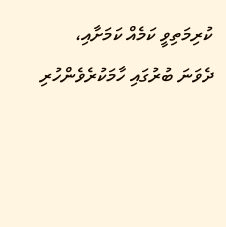ކުރިމަތިވީ ކަމެއް ކަމަށާއި، ދެވަނަ ބުރުގައި ހާމަކުރެވެންހުރި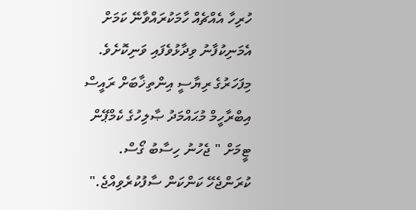ހުރިހާ އެއްޗެއް ހާމަކުރައްވާނޭ ކަމަށް އެމަނިކުފާނު ވިދާޅުވެފައި ވަނިކޮށެވެ.
މިފަހަރުގެ ރިޔާސީ އިންތިޚާބަށް ރައީސް އިބްރާހީމް މުޙައްމަދު ޞާލިހުގެ ކެމްޕޭން ޓީމަށް " ޖެހުނު ހިސާބު ގޯސް. ކުރަންޖެހޭ ކަންކަން ސާފުކުރެވިއްޖެ."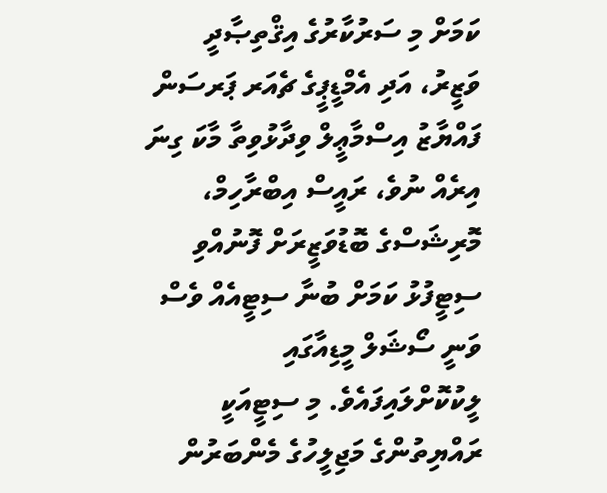ކަމަށް މި ސަރުކާރުގެ އިޤްތިޞާދީ ވަޒީރު، އަދި އެމްޑީޕީގެ ޗެއަރ ޕަރސަން ފައްޔާޒު އިސްމާޢީލް ވިދާޅުވިތާ މާކަ ގިނަ އިރެއް ނުވެ، ރައީސް އިބްރާހިމް، މޮރިޝަސްގެ ބޮޑުވަޒީރަށް ފޮނުއްވި ސިޓީފުޅު ކަމަށް ބުނާ ސިޓީއެއް ވެސް ވަނީ ސޯޝަލް މީޑިއާގައި ލީކުކޮށްލައިފައެވެ. މި ސިޓީއަކީ ރައްޔިތުންގެ މަޖިލީހުގެ މެންބަރުން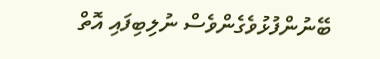ބޭނުންފުޅުވެގެންވެސް ނުލިބިފައި އޮތް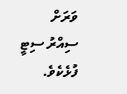ވަރަށް ސިއްރު ސިޓީ ފުޅެކެވެ.